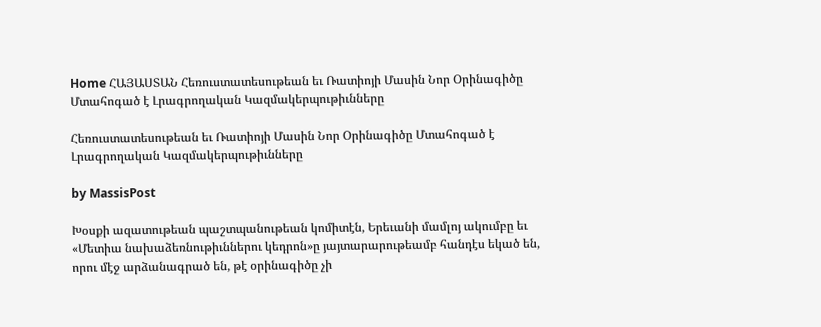Home ՀԱՅԱՍՏԱՆ Հեռուստատեսութեան եւ Ռատիոյի Մասին Նոր Օրինագիծը Մտահոգած է Լրագրողական Կազմակերպութիւնները

Հեռուստատեսութեան եւ Ռատիոյի Մասին Նոր Օրինագիծը Մտահոգած է Լրագրողական Կազմակերպութիւնները

by MassisPost

Խօսքի ազատութեան պաշտպանութեան կոմիտէն, Երեւանի մամլոյ ակումբը եւ «Մետիա նախաձեռնութիւններու կեդրոն»ը յայտարարութեամբ հանդէս եկած են, որու մէջ արձանագրած են, թէ օրինագիծը չի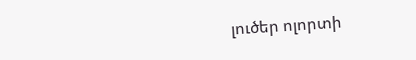լուծեր ոլորտի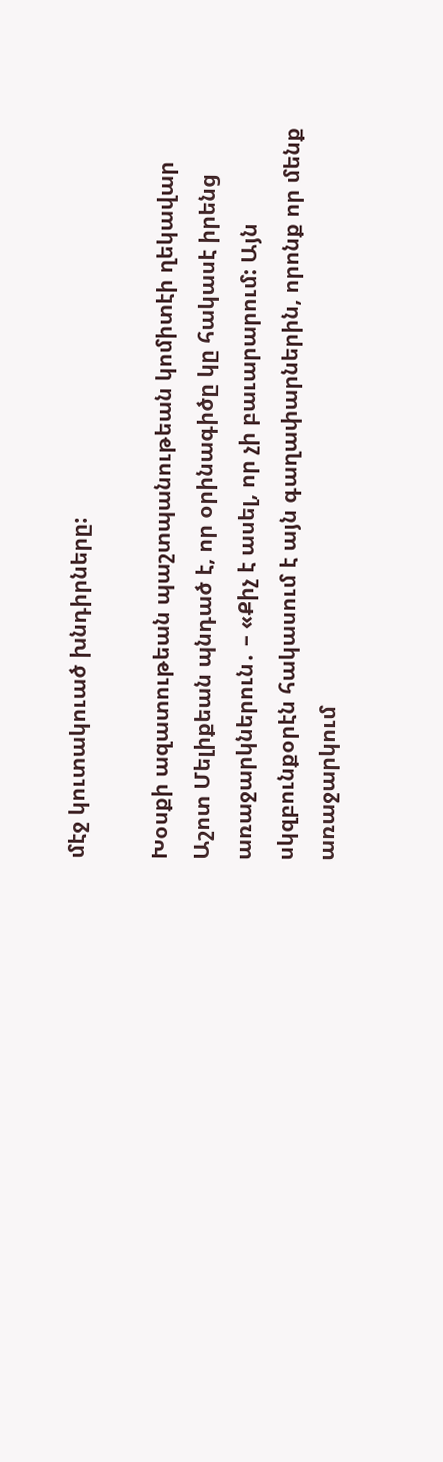մէջ կուտակուած խնդիրները:

Խօսքի ազատութեան պաշտպանութեան կոմիտէի ղեկավար Աշոտ Մելիքեան պնդած է, որ օրինագիծը կը հակասէ իրենց առաջարկներուն․ – «Քիչ է ասել, որ չի բաւարարում: Այն սկզբունքօրէն հակասում է այն գաղափարներին, որոնք որ մենք առաջարկում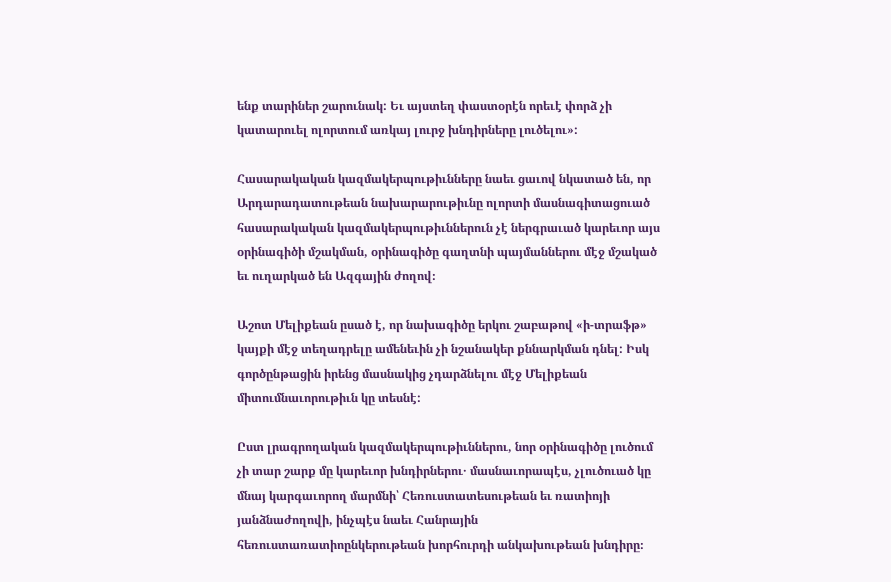ենք տարիներ շարունակ: Եւ այստեղ փաստօրէն որեւէ փորձ չի կատարուել ոլորտում առկայ լուրջ խնդիրները լուծելու»:

Հասարակական կազմակերպութիւնները նաեւ ցաւով նկատած են, որ Արդարադատութեան նախարարութիւնը ոլորտի մասնագիտացուած հասարակական կազմակերպութիւններուն չէ ներգրաւած կարեւոր այս օրինագիծի մշակման, օրինագիծը գաղտնի պայմաններու մէջ մշակած եւ ուղարկած են Ազգային ժողով։

Աշոտ Մելիքեան ըսած է, որ նախագիծը երկու շաբաթով «ի-տրաֆթ» կայքի մէջ տեղադրելը ամենեւին չի նշանակեր քննարկման դնել: Իսկ գործընթացին իրենց մասնակից չդարձնելու մէջ Մելիքեան միտումնաւորութիւն կը տեսնէ:

Ըստ լրագրողական կազմակերպութիւններու, նոր օրինագիծը լուծում չի տար շարք մը կարեւոր խնդիրներու․ մասնաւորապէս, չլուծուած կը մնայ կարգաւորող մարմնի՝ Հեռուստատեսութեան եւ ռատիոյի յանձնաժողովի, ինչպէս նաեւ Հանրային հեռուստառատիոընկերութեան խորհուրդի անկախութեան խնդիրը։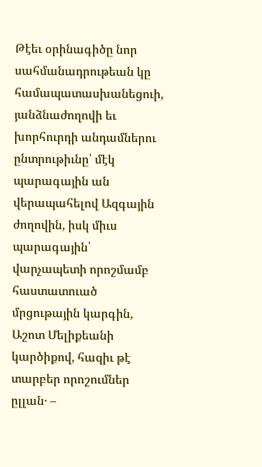Թէեւ օրինագիծը նոր սահմանադրութեան կը համապատասխանեցուի, յանձնաժողովի եւ խորհուրդի անդամներու ընտրութիւնը՝ մէկ պարագային ան վերապահելով Ազգային ժողովին, իսկ միւս պարագային՝ վարչապետի որոշմամբ հաստատուած մրցութային կարգին, Աշոտ Մելիքեանի կարծիքով, հազիւ թէ տարբեր որոշումներ ըլլան․ –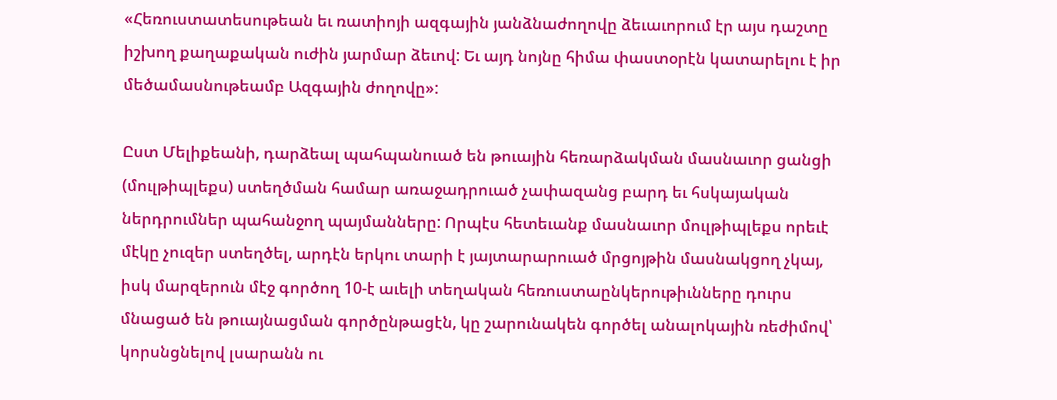«Հեռուստատեսութեան եւ ռատիոյի ազգային յանձնաժողովը ձեւաւորում էր այս դաշտը իշխող քաղաքական ուժին յարմար ձեւով: Եւ այդ նոյնը հիմա փաստօրէն կատարելու է իր մեծամասնութեամբ Ազգային ժողովը»:

Ըստ Մելիքեանի, դարձեալ պահպանուած են թուային հեռարձակման մասնաւոր ցանցի (մուլթիպլեքս) ստեղծման համար առաջադրուած չափազանց բարդ եւ հսկայական ներդրումներ պահանջող պայմանները: Որպէս հետեւանք մասնաւոր մուլթիպլեքս որեւէ մէկը չուզեր ստեղծել, արդէն երկու տարի է յայտարարուած մրցոյթին մասնակցող չկայ, իսկ մարզերուն մէջ գործող 10-է աւելի տեղական հեռուստաընկերութիւնները դուրս մնացած են թուայնացման գործընթացէն, կը շարունակեն գործել անալոկային ռեժիմով՝ կորսնցնելով լսարանն ու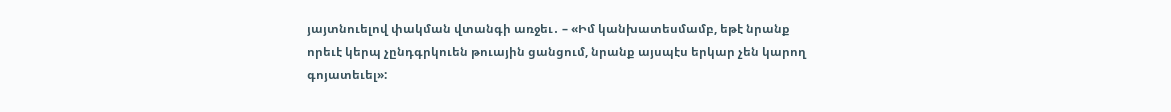յայտնուելով փակման վտանգի առջեւ․ – «Իմ կանխատեսմամբ, եթէ նրանք որեւէ կերպ չընդգրկուեն թուային ցանցում, նրանք այսպէս երկար չեն կարող գոյատեւել»: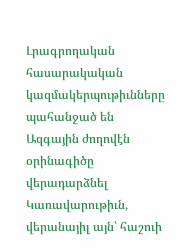Լրագրողական հասարակական կազմակերպութիւնները պահանջած են Ազգային ժողովէն օրինագիծը վերադարձնել Կառավարութիւն, վերանայիլ այն՝ հաշուի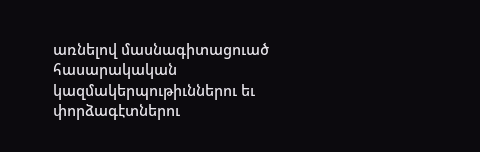առնելով մասնագիտացուած հասարակական կազմակերպութիւններու եւ փորձագէտներու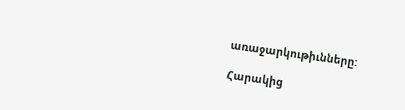առաջարկութիւնները:

Հարակից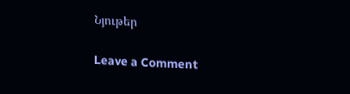Նյութեր

Leave a Comment